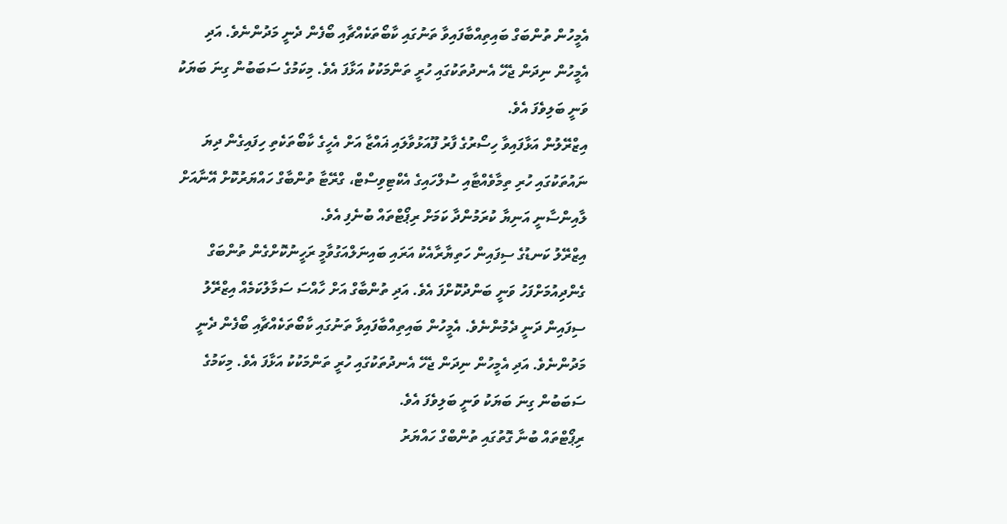އެމީހުން ތުންބަގް ބައިތިއްބާފައިވާ ތަނުގައި ކާބޯތަކެއްޗާއި ބޯފެން ދެނީ މަދުންނެވެ. އަދި އެމީހުން ނިދަން ޖެހޭ އެނދުތަކުގައި ހުރީ ތަންމަކުކު އަޅާފަ އެވެ. މިކަމުގެ ސަބަބުން ގިނަ ބަޔަކު ވަނީ ބަލިވެފަ އެވެ.
އިޒްރޭލުން އަޅާފައިވާ ހިސޯރުގެ ފާރު ފޫއަޅުވާލައި ޣައްޒާ އަށް އެހީގެ ކާބޯތަކެތި ހިފައިގެން ދިޔަ ނައުތަކުގައި ހުރި ތިމާވެއްޓާއި ސުލްހައިގެ އެކްޓިވިސްޓް، ގްރޭޓާ ތުންބާގް ހައްޔަރުކޮށް އޭނާއަށް ލާއިންސާނީ އަނިޔާ ކުރަމުންދާ ކަމަށް ރިޕޯޓްތައް ބުނެފި އެވެ.
އިޒްރޭލު ކަނޑުގެ ސިފައިން ހަތިޔާރާއެކު އަރައި ބައިނަލްއަގުވާމީ ރަހީނުކޮށްގެން ތުންބަގް ގެންދިއުމަށްފަހު ވަނީ ބަންދުކޮށްފަ އެވެ. އަދި ތުންބާގް އަށް ހާއްސަ ސަމާލުކަމެއް އިޒްރޭލު ސިފައިން ދަނީ ދެމުންނެވެ. އެމީހުން ބައިތިއްބާފައިވާ ތަނުގައި ކާބޯތަކެއްޗާއި ބޯފެން ދެނީ މަދުންނެވެ. އަދި އެމީހުން ނިދަން ޖެހޭ އެނދުތަކުގައި ހުރީ ތަންމަކުކު އަޅާފަ އެވެ. މިކަމުގެ ސަބަބުން ގިނަ ބަޔަކު ވަނީ ބަލިވެފަ އެވެ.
ރިޕޯޓްތައް ބުނާ ގޮތުގައި ތުންބްގް ހައްޔަރު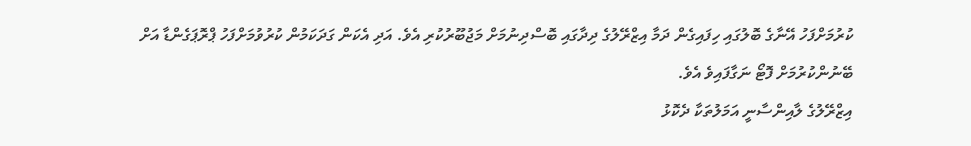ކުރުމަށްފަހު އޭނާގެ ބޮލުގައި ހިފައިގެން ދަމާ އިޒްރޭލުގެ ދިދާގައި ބޮސްދިނުމަށް މަޖުބޫރުކުރި އެވެ. އަދި އެކަން ގަދަކަމުން ކުރުވުމަށްފަހު ޕްރޮޕަގެންޑާ އަށް ބޭނުންކުރުމަށް ފޮޓޯ ނަގާފައިވެ އެވެ.
އިޒްރޭލުގެ ލާއިންސާނީ އަމަލުތަކާ ދެކޮޅު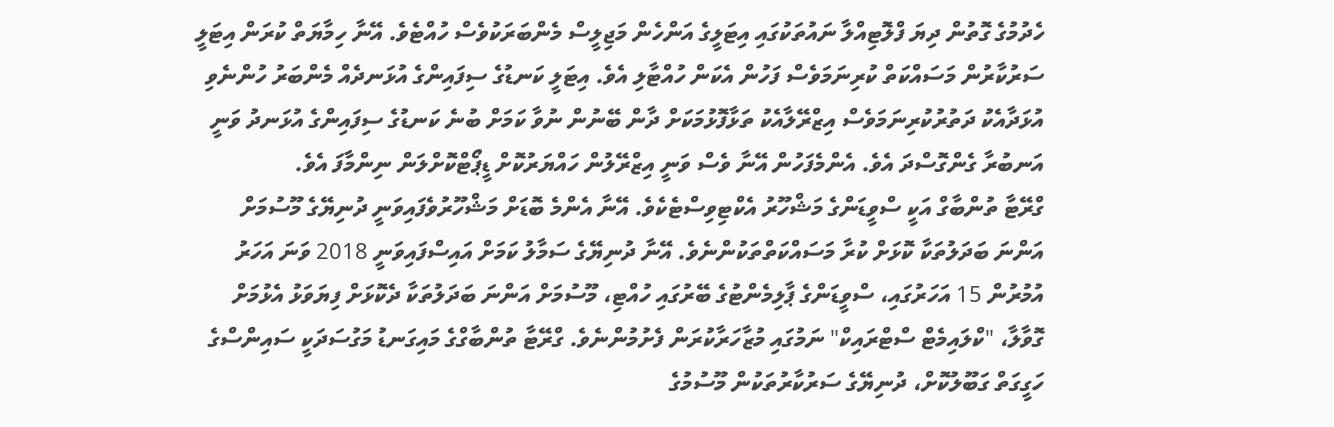ހެދުމުގެ ގޮތުން ދިޔަ ފްލޮޓިއްލާ ނައުތަކުގައި އިޓަލީގެ އަންހެން މަޖިލީސް މެންބަރަކުވެސް ހުއްޓެވެ. އޭނާ ހިމާޔަތް ކުރަން އިޓަލީ ސަރުކާރުން މަސައްކަތް ކުރިނަމަވެސް ފަހުން އެކަން ހުއްޓާލި އެވެ. އިޓަލީ ކަނޑުގެ ސިފައިންގެ އުޅަނދެއް މެންބަރު ހުންނެވި އުޅަދާއެކު ދަތުރުކުރިނަމަވެސް އިޒްރޭލާއެކު ތަޅާފޮޅުމަކަށް ދާން ބޭނުން ނުވާ ކަމަށް ބުނެ ކަނޑުގެ ސިފައިންގެ އުޅަނދު ވަނީ އަނބުރާ ގެންގޮސްދަ އެވެ. އެންމެފަހުން އޭނާ ވެސް ވަނީ އިޒްރޭލުން ހައްޔަރުކޮށް ޑީޕޯޓްކޮށްލަން ނިންމާފަ އެވެ.
ގްރޭޓާ ތުންބާގް އަކީ ސްވީޑަންގެ މަޝްހޫރު އެކްޓިވިސްޓެކެވެ. އޭނާ އެންމެ ބޮޑަށް މަޝްހޫރުވެފައިވަނީ ދުނިޔޭގެ މޫސުމަށް އަންނަ ބަދަލުތަކާ ކޮޅަށް ކުރާ މަސައްކަތްތަކުންނެވެ. އޭނާ ދުނިޔޭގެ ސަމާލު ކަމަށް އައިސްފައިވަނީ 2018 ވަނަ އަހަރު އުމުރުން 15 އަހަރުގައި، ސްވީޑަންގެ ޕާލިމެންޓުގެ ބޭރުގައި ހުއްޓި، މޫސުމަށް އަންނަ ބަދަލުތަކާ ދެކޮޅަށް ފިޔަވަޅު އެޅުމަށް ގޮވާލާ، "ކްލައިމެޓް ސްޓްރައިކް" ނަމުގައި މުޒާހަރާކުރަން ފެށުމުންނެވެ. ގްރޭޓާ ތުންބާގްގެ މައިގަނޑު މަގުސަދަކީ ސައިންސްގެ ހަގީގަތް ގަބޫލުކޮށް، ދުނިޔޭގެ ސަރުކާރުތަކުން މޫސުމުގެ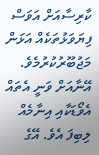ކާރިސާއަށް އަވަސް ފިޔަވަޅުތަކެއް އަޅަން މަޖުބޫރުކުރުމެވެ. އޭނާއަށް ވަނީ އެތައް އެވޯޑަކާއި އިނާމެއް ލިބިފަ އެވެ. އޭގެ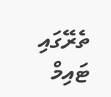ތެރޭގައި ޓައިމް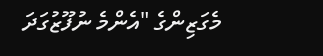މެގަޒިންގެ "އެންމެ ނުފޫޒުގަދަ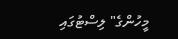މީހުންގެ" ލިސްޓުގައި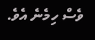ވެސް ހިމެނެ އެވެ.